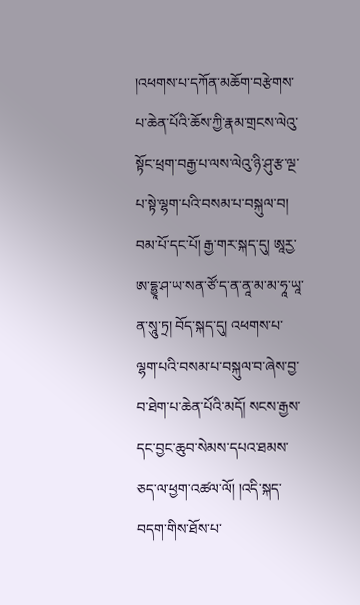།འཕགས་པ་དཀོན་མཆོག་བརྩེགས་པ་ཆེན་པོའི་ཆོས་ཀྱི་རྣམ་གྲངས་ལེའུ་སྟོང་ཕྲག་བརྒྱ་པ་ལས་ལེའུ་ཉི་ཤུ་རྩ་ལྔ་པ་སྟེ་ལྷག་པའི་བསམ་པ་བསྐུལ་བ། བམ་པོ་དང་པོ། རྒྱ་གར་སྐད་དུ། ཨཱརྱ་ཨ་དྷྱཱ་ཤ་ཡ་སན་ཙོ་ད་ན་ནཱ་མ་མ་ཧཱ་ཡཱ་ན་སཱུ་ཏྲ། བོད་སྐད་དུ། འཕགས་པ་ལྷག་པའི་བསམ་པ་བསྐུལ་བ་ཞེས་བྱ་བ་ཐེག་པ་ཆེན་པོའི་མདོ། སངས་རྒྱས་དང་བྱང་ཆུབ་སེམས་དཔའ་ཐམས་ཅད་ལ་ཕྱག་འཚལ་ལོ། །འདི་སྐད་བདག་གིས་ཐོས་པ་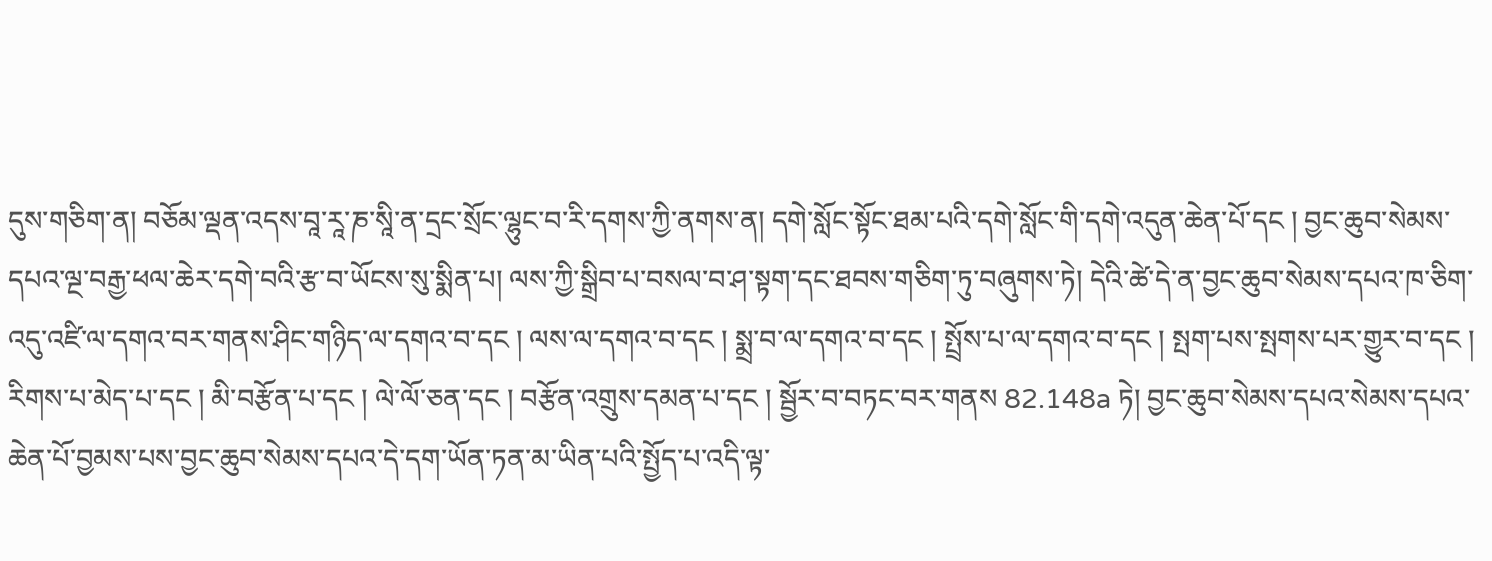དུས་གཅིག་ན། བཅོམ་ལྡན་འདས་བཱ་རཱ་ཎ་སཱི་ན་དྲང་སྲོང་ལྷུང་བ་རི་དགས་ཀྱི་ནགས་ན། དགེ་སློང་སྟོང་ཐམ་པའི་དགེ་སློང་གི་དགེ་འདུན་ཆེན་པོ་དང ། བྱང་ཆུབ་སེམས་དཔའ་ལྔ་བརྒྱ་ཕལ་ཆེར་དགེ་བའི་རྩ་བ་ཡོངས་སུ་སྨིན་པ། ལས་ཀྱི་སྒྲིབ་པ་བསལ་བ་ཤ་སྟག་དང་ཐབས་གཅིག་ཏུ་བཞུགས་ཏེ། དེའི་ཚེ་དེ་ན་བྱང་ཆུབ་སེམས་དཔའ་ཁ་ཅིག་འདུ་འཛི་ལ་དགའ་བར་གནས་ཤིང་གཉིད་ལ་དགའ་བ་དང ། ལས་ལ་དགའ་བ་དང ། སྨྲ་བ་ལ་དགའ་བ་དང ། སྤྲོས་པ་ལ་དགའ་བ་དང ། སྤག་པས་སྤགས་པར་གྱུར་བ་དང ། རིགས་པ་མེད་པ་དང ། མི་བརྩོན་པ་དང ། ལེ་ལོ་ཅན་དང ། བརྩོན་འགྲུས་དམན་པ་དང ། སྦྱོར་བ་བཏང་བར་གནས 82.148a ཏེ། བྱང་ཆུབ་སེམས་དཔའ་སེམས་དཔའ་ཆེན་པོ་བྱམས་པས་བྱང་ཆུབ་སེམས་དཔའ་དེ་དག་ཡོན་ཏན་མ་ཡིན་པའི་སྤྱོད་པ་འདི་ལྟ་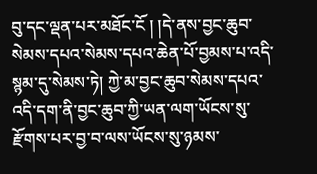བུ་དང་ལྡན་པར་མཐོང་ངོ ། །དེ་ནས་བྱང་ཆུབ་སེམས་དཔའ་སེམས་དཔའ་ཆེན་པོ་བྱམས་པ་འདི་སྙམ་དུ་སེམས་ཏེ། ཀྱེ་མ་བྱང་ཆུབ་སེམས་དཔའ་འདི་དག་ནི་བྱང་ཆུབ་ཀྱི་ཡན་ལག་ཡོངས་སུ་རྫོགས་པར་བྱ་བ་ལས་ཡོངས་སུ་ཉམས་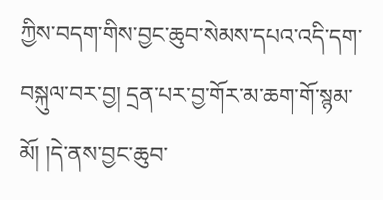ཀྱིས་བདག་གིས་བྱང་ཆུབ་སེམས་དཔའ་འདི་དག་བསྐུལ་བར་བྱ། དྲན་པར་བྱ་གོར་མ་ཆག་གོ་སྙམ་མོ། །དེ་ནས་བྱང་ཆུབ་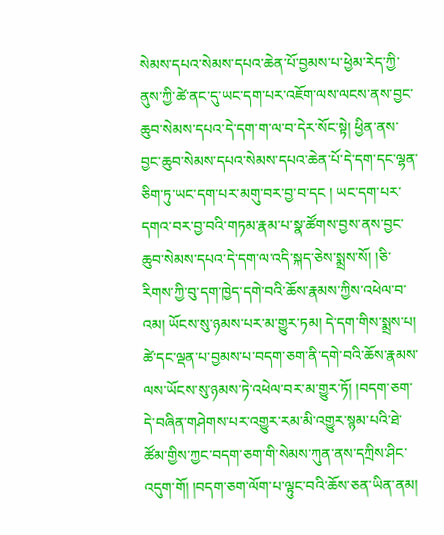སེམས་དཔའ་སེམས་དཔའ་ཆེན་པོ་བྱམས་པ་ཕྱེམ་རེད་ཀྱི་ནུས་ཀྱི་ཚེ་ནང་དུ་ཡང་དག་པར་འཇོག་ལས་ལངས་ནས་བྱང་ཆུབ་སེམས་དཔའ་དེ་དག་ག་ལ་བ་དེར་སོང་སྟེ། ཕྱིན་ནས་བྱང་ཆུབ་སེམས་དཔའ་སེམས་དཔའ་ཆེན་པོ་དེ་དག་དང་ལྷན་ཅིག་ཏུ་ཡང་དག་པར་མགུ་བར་བྱ་བ་དང ། ཡང་དག་པར་དགའ་བར་བྱ་བའི་གཏམ་རྣམ་པ་སྣ་ཚོགས་བྱས་ནས་བྱང་ཆུབ་སེམས་དཔའ་དེ་དག་ལ་འདི་སྐད་ཅེས་སྨྲས་སོ། །ཅི་རིགས་ཀྱི་བུ་དག་ཁྱེད་དགེ་བའི་ཆོས་རྣམས་ཀྱིས་འཕེལ་བ་འམ། ཡོངས་སུ་ཉམས་པར་མ་གྱུར་ཏམ། དེ་དག་གིས་སྨྲས་པ། ཚེ་དང་ལྡན་པ་བྱམས་པ་བདག་ཅག་ནི་དགེ་བའི་ཆོས་རྣམས་ལས་ཡོངས་སུ་ཉམས་ཏེ་འཕེལ་བར་མ་གྱུར་ཏོ། །བདག་ཅག་དེ་བཞིན་གཤེགས་པར་འགྱུར་རམ་མི་འགྱུར་སྙམ་པའི་ཐེ་ཚོམ་གྱིས་ཀྱང་བདག་ཅག་གི་སེམས་ཀུན་ནས་དཀྲིས་ཤིང་འདུག་གོ། །བདག་ཅག་ལོག་པ་ལྟུང་བའི་ཆོས་ཅན་ཡིན་ནམ།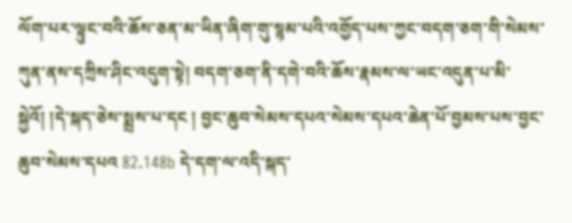ལོག་པར་ལྟུང་བའི་ཆོས་ཅན་མ་ཡིན་ཞིག་གུ་སྙམ་པའི་འགྱོད་པས་ཀྱང་བདག་ཅག་གི་སེམས་ཀུན་ནས་དཀྲིས་ཤིང་འདུག་སྟེ། བདག་ཅག་ནི་དགེ་བའི་ཆོས་རྣམས་ལ་ཡང་འདུན་པ་མི་སྐྱེའོ། །དེ་སྐད་ཅེས་སྨྲས་པ་དང ། བྱང་ཆུབ་སེམས་དཔའ་སེམས་དཔའ་ཆེན་པོ་བྱམས་པས་བྱང་ཆུབ་སེམས་དཔའ 82.148b དེ་དག་ལ་འདི་སྐད་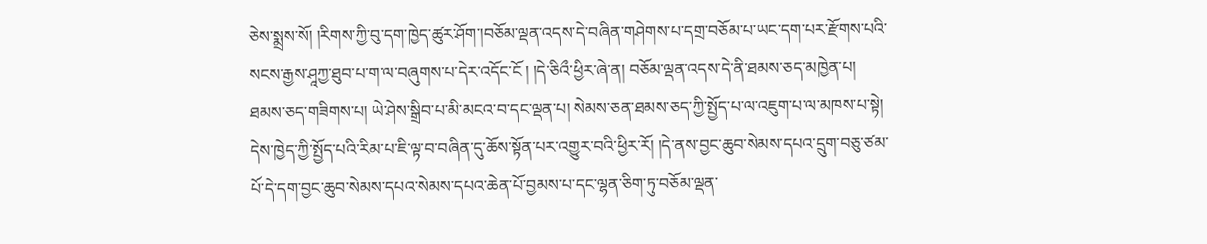ཅེས་སྨྲས་སོ། །རིགས་ཀྱི་བུ་དག་ཁྱེད་ཚུར་ཤོག་།བཅོམ་ལྡན་འདས་དེ་བཞིན་གཤེགས་པ་དགྲ་བཅོམ་པ་ཡང་དག་པར་རྫོགས་པའི་སངས་རྒྱས་ཤཱཀྱ་ཐུབ་པ་ག་ལ་བཞུགས་པ་དེར་འདོང་ངོ ། །དེ་ཅིའྀ་ཕྱིར་ཞེ་ན། བཅོམ་ལྡན་འདས་དེ་ནི་ཐམས་ཅད་མཁྱེན་པ། ཐམས་ཅད་གཟིགས་པ། ཡེ་ཤེས་སྒྲིབ་པ་མི་མངའ་བ་དང་ལྡན་པ། སེམས་ཅན་ཐམས་ཅད་ཀྱི་སྤྱོད་པ་ལ་འཇུག་པ་ལ་མཁས་པ་སྟེ། དེས་ཁྱེད་ཀྱི་སྤྱོད་པའི་རིམ་པ་ཇི་ལྟ་བ་བཞིན་དུ་ཆོས་སྟོན་པར་འགྱུར་བའི་ཕྱིར་རོ། །དེ་ནས་བྱང་ཆུབ་སེམས་དཔའ་དྲུག་བཅུ་ཙམ་པོ་དེ་དག་བྱང་ཆུབ་སེམས་དཔའ་སེམས་དཔའ་ཆེན་པོ་བྱམས་པ་དང་ལྷན་ཅིག་ཏུ་བཅོམ་ལྡན་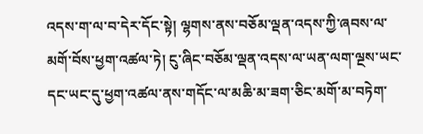འདས་ག་ལ་བ་དེར་དོང་སྟེ། ལྷགས་ནས་བཅོམ་ལྡན་འདས་ཀྱི་ཞབས་ལ་མགོ་བོས་ཕྱག་འཚལ་ཏེ། ངུ་ཞིང་བཅོམ་ལྡན་འདས་ལ་ཡན་ལག་ལྔས་ཡང་དང་ཡང་དུ་ཕྱག་འཚལ་ནས་གདོང་ལ་མཆི་མ་ཟག་ཅིང་མགོ་མ་བཏེག་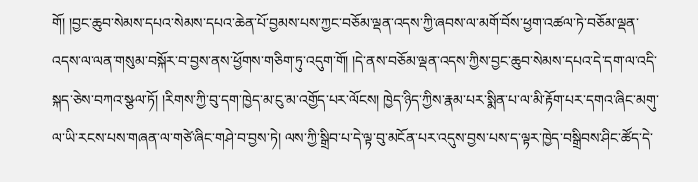གོ། །བྱང་ཆུབ་སེམས་དཔའ་སེམས་དཔའ་ཆེན་པོ་བྱམས་པས་ཀྱང་བཅོམ་ལྡན་འདས་ཀྱི་ཞབས་ལ་མགོ་བོས་ཕྱག་འཚལ་ཏེ་བཅོམ་ལྡན་འདས་ལ་ལན་གསུམ་བསྐོར་བ་བྱས་ནས་ཕྱོགས་གཅིག་ཏུ་འདུག་གོ། །དེ་ནས་བཅོམ་ལྡན་འདས་ཀྱིས་བྱང་ཆུབ་སེམས་དཔའ་དེ་དག་ལ་འདི་སྐད་ཅེས་བཀའ་སྩལ་ཏོ། །རིགས་ཀྱི་བུ་དག་ཁྱེད་མ་ངུ་མ་འགྱོད་པར་ལོངས། ཁྱེད་ཉིད་ཀྱིས་རྣམ་པར་སྨིན་པ་ལ་མི་རྟོག་པར་དགའ་ཞིང་མགུ་ལ་ཡི་རངས་པས་གཞན་ལ་གཙེ་ཞིང་གཤེ་བ་བྱས་ཏེ། ལས་ཀྱི་སྒྲིབ་པ་དེ་ལྟ་བུ་མངོན་པར་འདུས་བྱས་པས་ད་ལྟར་ཁྱེད་བསྒྲིབས་ཤིང་ཚོད་དེ་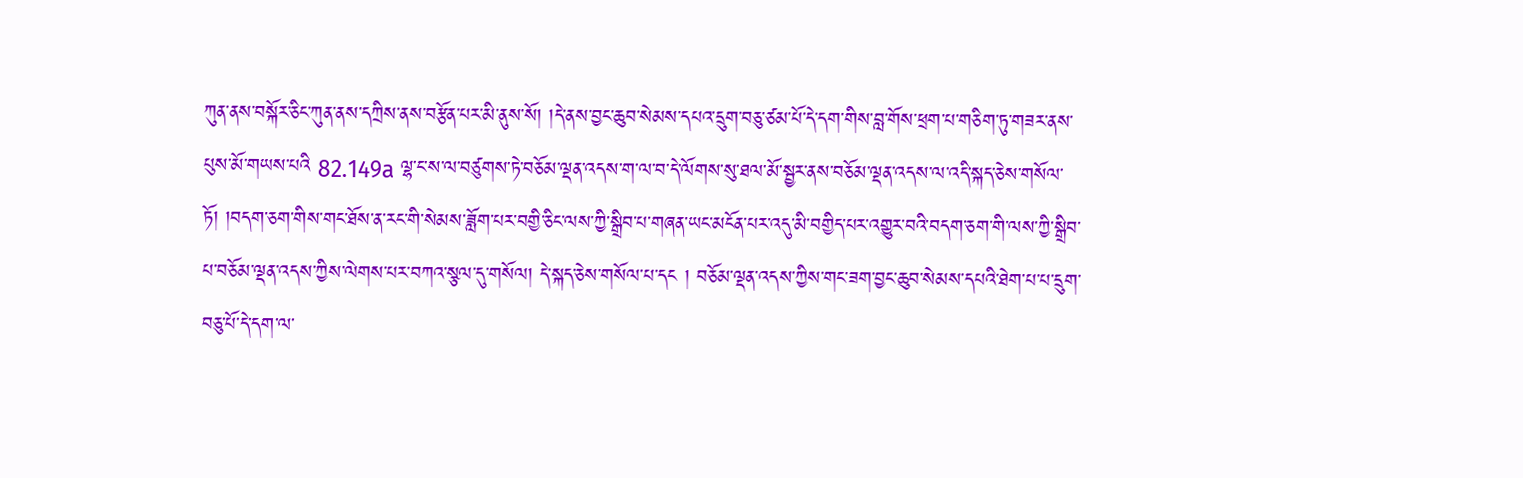ཀུན་ནས་བསྐོར་ཅིང་ཀུན་ནས་དཀྲིས་ནས་བརྩོན་པར་མི་ནུས་སོ། །དེ་ནས་བྱང་ཆུབ་སེམས་དཔའ་དྲུག་བཅུ་ཙམ་པོ་དེ་དག་གིས་བླ་གོས་ཕྲག་པ་གཅིག་ཏུ་གཟར་ནས་པུས་མོ་གཡས་པའི 82.149a ལྷ་ང་ས་ལ་བཙུགས་ཏེ་བཅོམ་ལྡན་འདས་ག་ལ་བ་དེ་ལོགས་སུ་ཐལ་མོ་སྦྱར་ནས་བཅོམ་ལྡན་འདས་ལ་འདི་སྐད་ཅེས་གསོལ་ཏོ། །བདག་ཅག་གིས་གང་ཐོས་ན་རང་གི་སེམས་ཟློག་པར་བགྱི་ཅིང་ལས་ཀྱི་སྒྲིབ་པ་གཞན་ཡང་མངོན་པར་འདུ་མི་བགྱིད་པར་འགྱུར་བའི་བདག་ཅག་གི་ལས་ཀྱི་སྒྲིབ་པ་བཅོམ་ལྡན་འདས་ཀྱིས་ལེགས་པར་བཀའ་སྩལ་དུ་གསོལ། དེ་སྐད་ཅེས་གསོལ་པ་དང ། བཅོམ་ལྡན་འདས་ཀྱིས་གང་ཟག་བྱང་ཆུབ་སེམས་དཔའི་ཐེག་པ་པ་དྲུག་བཅུ་པོ་དེ་དག་ལ་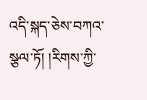འདི་སྐད་ཅེས་བཀའ་སྩལ་ཏོ། །རིགས་ཀྱི་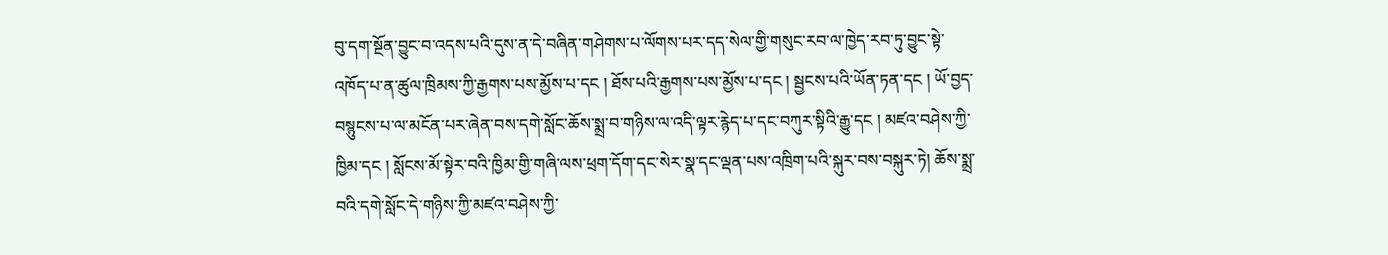བུ་དག་སྔོན་བྱུང་བ་འདས་པའི་དུས་ན་དེ་བཞིན་གཤེགས་པ་ལོགས་པར་དད་སེལ་གྱི་གསུང་རབ་ལ་ཁྱེད་རབ་ཏུ་བྱུང་སྟེ་འཁོད་པ་ན་ཚུལ་ཁྲིམས་ཀྱི་རྒྱགས་པས་མྱོས་པ་དང ། ཐོས་པའི་རྒྱགས་པས་མྱོས་པ་དང ། སྦྱངས་པའི་ཡོན་ཏན་དང ། ཡོ་བྱད་བསྙུངས་པ་ལ་མངོན་པར་ཞེན་བས་དགེ་སློང་ཆོས་སྨྲ་བ་གཉིས་ལ་འདི་ལྟར་རྙེད་པ་དང་བཀུར་སྟིའི་རྒྱུ་དང ། མཛའ་བཤེས་ཀྱི་ཁྱིམ་དང ། སློངས་མོ་སྟེར་བའི་ཁྱིམ་གྱི་གཞི་ལས་ཕྲག་དོག་དང་སེར་སྣ་དང་ལྡན་པས་འཁྲིག་པའི་སྐུར་བས་བསྐུར་ཏེ། ཆོས་སྨྲ་བའི་དགེ་སློང་དེ་གཉིས་ཀྱི་མཛའ་བཤེས་ཀྱི་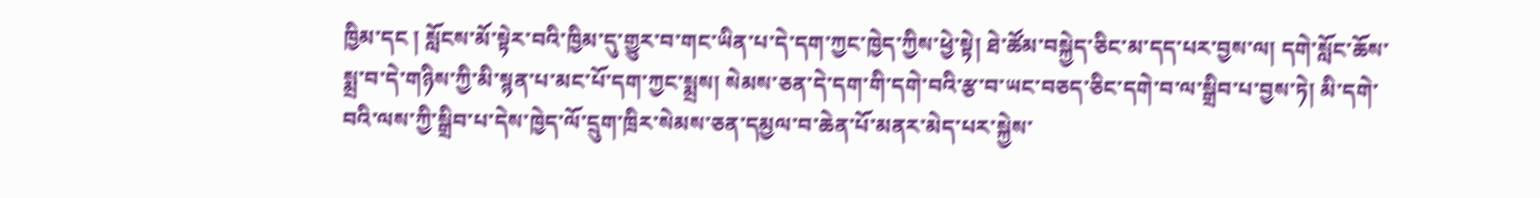ཁྱིམ་དང ། སློངས་མོ་སྟེར་བའི་ཁྱིམ་དུ་གྱུར་བ་གང་ཡིན་པ་དེ་དག་ཀྱང་ཁྱེད་ཀྱིས་ཕྱེ་སྟེ། ཐེ་ཚོམ་བསྐྱེད་ཅིང་མ་དད་པར་བྱས་ལ། དགེ་སློང་ཆོས་སྨྲ་བ་དེ་གཉིས་ཀྱི་མི་སྙན་པ་མང་པོ་དག་ཀྱང་སྨྲས། སེམས་ཅན་དེ་དག་གི་དགེ་བའི་རྩ་བ་ཡང་བཅད་ཅིང་དགེ་བ་ལ་སྒྲིབ་པ་བྱས་ཏེ། མི་དགེ་བའི་ལས་ཀྱི་སྒྲིབ་པ་དེས་ཁྱེད་ལོ་དྲུག་ཁྲིར་སེམས་ཅན་དམྱལ་བ་ཆེན་པོ་མནར་མེད་པར་སྐྱེས་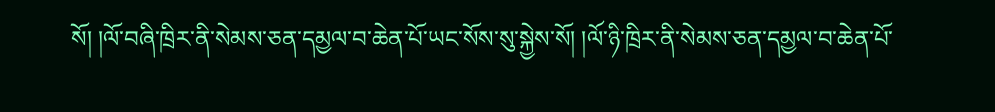སོ། །ལོ་བཞི་ཁྲིར་ནི་སེམས་ཅན་དམྱལ་བ་ཆེན་པོ་ཡང་སོས་སུ་སྐྱེས་སོ། །ལོ་ཉི་ཁྲིར་ནི་སེམས་ཅན་དམྱལ་བ་ཆེན་པོ་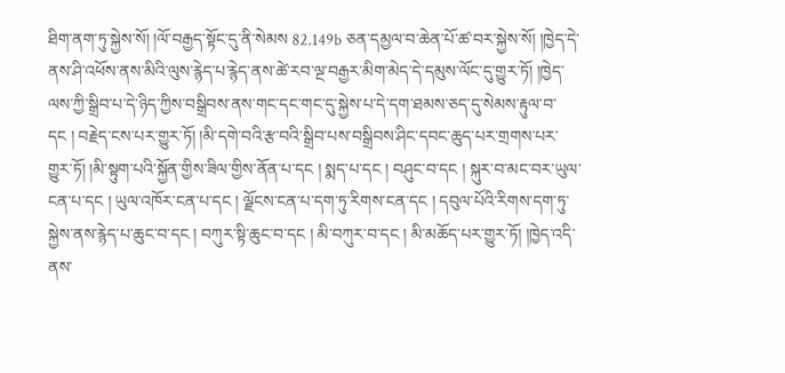ཐིག་ནག་ཏུ་སྐྱེས་སོ། །ལོ་བརྒྱད་སྟོང་དུ་ནི་སེམས 82.149b ཅན་དམྱལ་བ་ཆེན་པོ་ཚ་བར་སྐྱེས་སོ། །ཁྱེད་དེ་ནས་ཤི་འཕོས་ནས་མིའི་ལུས་རྙེད་པ་རྙེད་ནས་ཚེ་རབ་ལྔ་བརྒྱར་མིག་མེད་དེ་དམུས་ལོང་དུ་གྱུར་ཏོ། །ཁྱེད་ལས་ཀྱི་སྒྲིབ་པ་དེ་ཉིད་ཀྱིས་བསྒྲིབས་ནས་གང་དང་གང་དུ་སྐྱེས་པ་དེ་དག་ཐམས་ཅད་དུ་སེམས་རྟུལ་བ་དང ། བརྗེད་ངས་པར་གྱུར་ཏོ། །མི་དགེ་བའི་རྩ་བའི་སྒྲིབ་པས་བསྒྲིབས་ཤིང་དབང་ཆུད་པར་གྲགས་པར་གྱུར་ཏོ། །མི་སྟུག་པའི་སྐྱོན་གྱིས་ཟིལ་གྱིས་ནོན་པ་དང ། སྨད་པ་དང ། བཤུང་བ་དང ། སྐུར་བ་མང་བར་ཡུལ་ངན་པ་དང ། ཡུལ་འཁོར་ངན་པ་དང ། ལྗོངས་ངན་པ་དག་ཏུ་རིགས་ངན་དང ། དབུལ་པོའི་རིགས་དག་ཏུ་སྐྱེས་ནས་རྙེད་པ་ཆུང་བ་དང ། བཀུར་སྟི་ཆུང་བ་དང ། མི་བཀུར་བ་དང ། མི་མཆོད་པར་གྱུར་ཏོ། །ཁྱེད་འདི་ནས་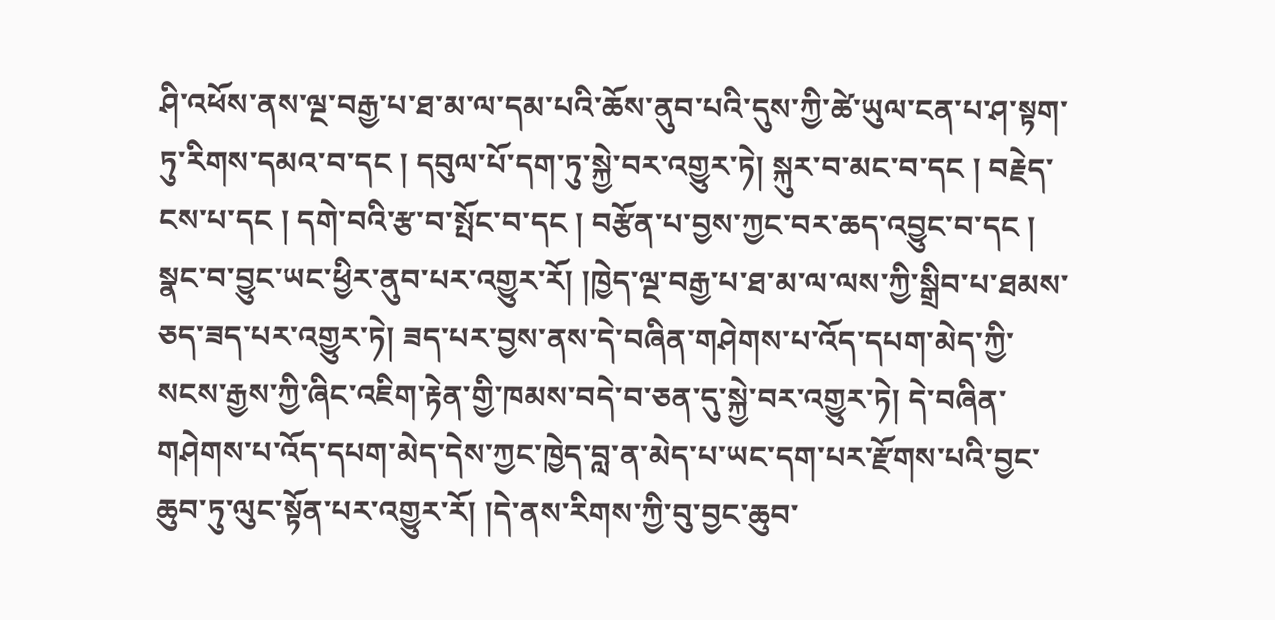ཤི་འཕོས་ནས་ལྔ་བརྒྱ་པ་ཐ་མ་ལ་དམ་པའི་ཆོས་ནུབ་པའི་དུས་ཀྱི་ཚེ་ཡུལ་ངན་པ་ཤ་སྟག་ཏུ་རིགས་དམའ་བ་དང ། དབུལ་པོ་དག་ཏུ་སྐྱེ་བར་འགྱུར་ཏེ། སྐུར་བ་མང་བ་དང ། བརྗེད་ངས་པ་དང ། དགེ་བའི་རྩ་བ་སྤོང་བ་དང ། བརྩོན་པ་བྱས་ཀྱང་བར་ཆད་འབྱུང་བ་དང ། སྣང་བ་བྱུང་ཡང་ཕྱིར་ནུབ་པར་འགྱུར་རོ། །ཁྱེད་ལྔ་བརྒྱ་པ་ཐ་མ་ལ་ལས་ཀྱི་སྒྲིབ་པ་ཐམས་ཅད་ཟད་པར་འགྱུར་ཏེ། ཟད་པར་བྱས་ནས་དེ་བཞིན་གཤེགས་པ་འོད་དཔག་མེད་ཀྱི་སངས་རྒྱས་ཀྱི་ཞིང་འཇིག་རྟེན་གྱི་ཁམས་བདེ་བ་ཅན་དུ་སྐྱེ་བར་འགྱུར་ཏེ། དེ་བཞིན་གཤེགས་པ་འོད་དཔག་མེད་དེས་ཀྱང་ཁྱེད་བླ་ན་མེད་པ་ཡང་དག་པར་རྫོགས་པའི་བྱང་ཆུབ་ཏུ་ལུང་སྟོན་པར་འགྱུར་རོ། །དེ་ནས་རིགས་ཀྱི་བུ་བྱང་ཆུབ་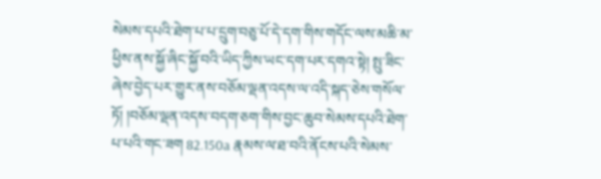སེམས་དཔའི་ཐེག་པ་པ་དྲུག་བཅུ་པོ་དེ་དག་གིས་གདོང་ལས་མཆི་མ་ཕྱིས་ནས་སྐྱོ་ཞིང་སྐྱོ་བའི་ཡིད་ཀྱིས་ཡང་དག་པར་དགའ་སྟེ། སྤུ་ཟིང་ཞེས་བྱེད་པར་གྱུར་ནས་བཅོམ་ལྡན་འདས་ལ་འདི་སྐད་ཅེས་གསོལ་ཏོ། །བཅོམ་ལྡན་འདས་བདག་ཅག་གིས་བྱང་ཆུབ་སེམས་དཔའི་ཐེག་པ་པའི་གང་ཟག 82.150a རྣམས་ལ་ཐ་བའི་ནོངས་པའི་སེམས་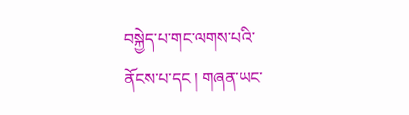བསྐྱེད་པ་གང་ལགས་པའི་ནོངས་པ་དང ། གཞན་ཡང་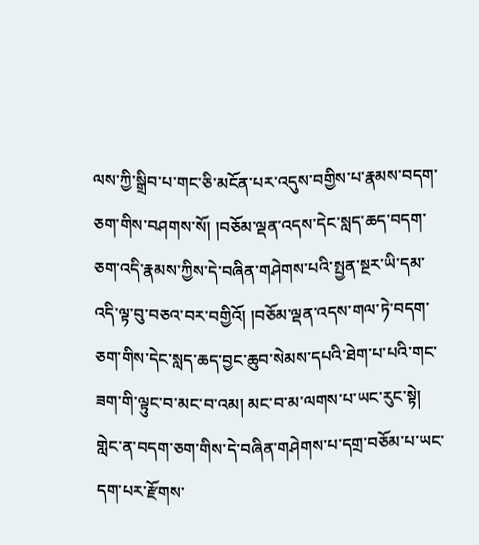ལས་ཀྱི་སྒྲིབ་པ་གང་ཅི་མངོན་པར་འདུས་བགྱིས་པ་རྣམས་བདག་ཅག་གིས་བཤགས་སོ། །བཅོམ་ལྡན་འདས་དེང་སླད་ཆད་བདག་ཅག་འདི་རྣམས་ཀྱིས་དེ་བཞིན་གཤེགས་པའི་སྤྱན་སྔར་ཡི་དམ་འདི་ལྟ་བུ་བཅའ་བར་བགྱིའོ། །བཅོམ་ལྡན་འདས་གལ་ཏེ་བདག་ཅག་གིས་དེང་སླད་ཆད་བྱང་ཆུབ་སེམས་དཔའི་ཐེག་པ་པའི་གང་ཟག་གི་ལྟུང་བ་མང་བ་འམ། མང་བ་མ་ལགས་པ་ཡང་རུང་སྟེ། གླེང་ན་བདག་ཅག་གིས་དེ་བཞིན་གཤེགས་པ་དགྲ་བཅོམ་པ་ཡང་དག་པར་རྫོགས་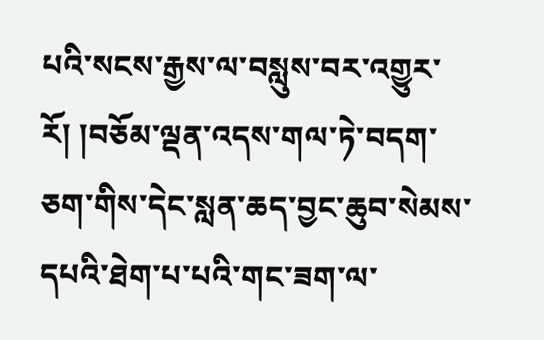པའི་སངས་རྒྱས་ལ་བསླུས་བར་འགྱུར་རོ། །བཅོམ་ལྡན་འདས་གལ་ཏེ་བདག་ཅག་གིས་དེང་སླན་ཆད་བྱང་ཆུབ་སེམས་དཔའི་ཐེག་པ་པའི་གང་ཟག་ལ་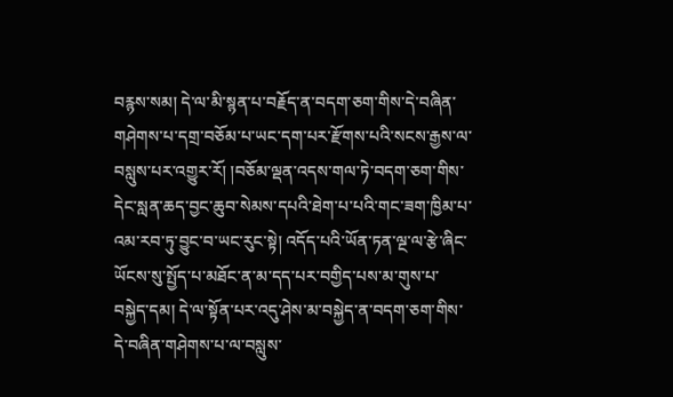བརྙས་སམ། དེ་ལ་མི་སྙན་པ་བརྗོད་ན་བདག་ཅག་གིས་དེ་བཞིན་གཤེགས་པ་དགྲ་བཅོམ་པ་ཡང་དག་པར་རྫོགས་པའི་སངས་རྒྱས་ལ་བསླུས་པར་འགྱུར་རོ། །བཅོམ་ལྡན་འདས་གལ་ཏེ་བདག་ཅག་གིས་དེང་སླན་ཆད་བྱང་ཆུབ་སེམས་དཔའི་ཐེག་པ་པའི་གང་ཟག་ཁྱིམ་པ་འམ་རབ་ཏུ་བྱུང་བ་ཡང་རུང་སྟེ། འདོད་པའི་ཡོན་ཏན་ལྔ་ལ་རྩེ་ཞིང་ཡོངས་སུ་སྤྱོད་པ་མཐོང་ན་མ་དད་པར་བགྱིད་པས་མ་གུས་པ་བསྐྱེད་དམ། དེ་ལ་སྟོན་པར་འདུ་ཤེས་མ་བསྐྱེད་ན་བདག་ཅག་གིས་དེ་བཞིན་གཤེགས་པ་ལ་བསླུས་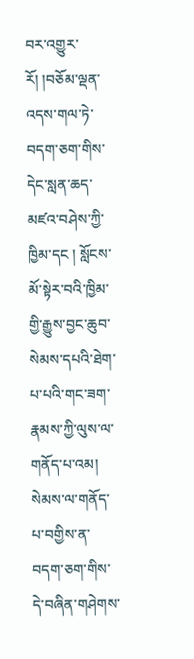བར་འགྱུར་རོ། །བཅོམ་ལྡན་འདས་གལ་ཏེ་བདག་ཅག་གིས་དེང་སླན་ཆད་མཛའ་བཤེས་ཀྱི་ཁྱིམ་དང ། སློངས་མོ་སྟེར་བའི་ཁྱིམ་གྱི་རྒྱུས་བྱང་ཆུབ་སེམས་དཔའི་ཐེག་པ་པའི་གང་ཟག་རྣམས་ཀྱི་ལུས་ལ་གནོད་པ་འམ། སེམས་ལ་གནོད་པ་བགྱིས་ན་བདག་ཅག་གིས་དེ་བཞིན་གཤེགས་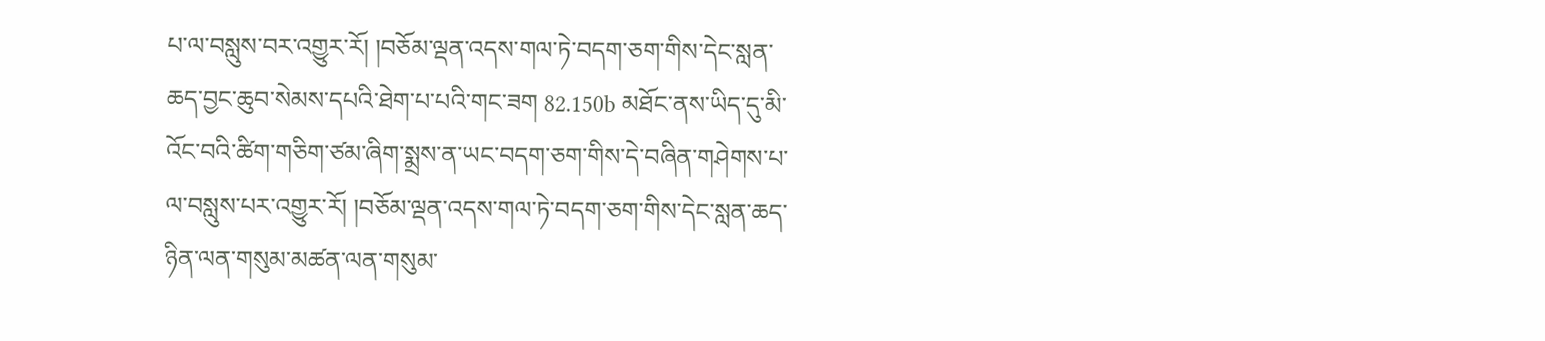པ་ལ་བསླུས་བར་འགྱུར་རོ། །བཅོམ་ལྡན་འདས་གལ་ཏེ་བདག་ཅག་གིས་དེང་སླན་ཆད་བྱང་ཆུབ་སེམས་དཔའི་ཐེག་པ་པའི་གང་ཟག 82.150b མཐོང་ནས་ཡིད་དུ་མི་འོང་བའི་ཚིག་གཅིག་ཙམ་ཞིག་སྨྲས་ན་ཡང་བདག་ཅག་གིས་དེ་བཞིན་གཤེགས་པ་ལ་བསླུས་པར་འགྱུར་རོ། །བཅོམ་ལྡན་འདས་གལ་ཏེ་བདག་ཅག་གིས་དེང་སླན་ཆད་ཉིན་ལན་གསུམ་མཚན་ལན་གསུམ་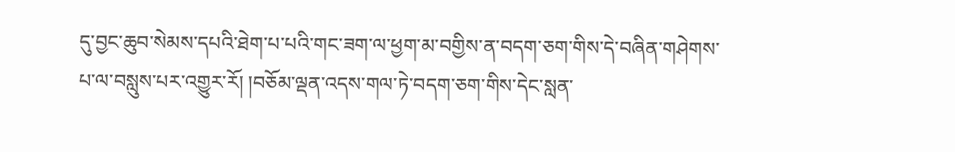དུ་བྱང་ཆུབ་སེམས་དཔའི་ཐེག་པ་པའི་གང་ཟག་ལ་ཕྱག་མ་བགྱིས་ན་བདག་ཅག་གིས་དེ་བཞིན་གཤེགས་པ་ལ་བསླུས་པར་འགྱུར་རོ། །བཅོམ་ལྡན་འདས་གལ་ཏེ་བདག་ཅག་གིས་དེང་སླན་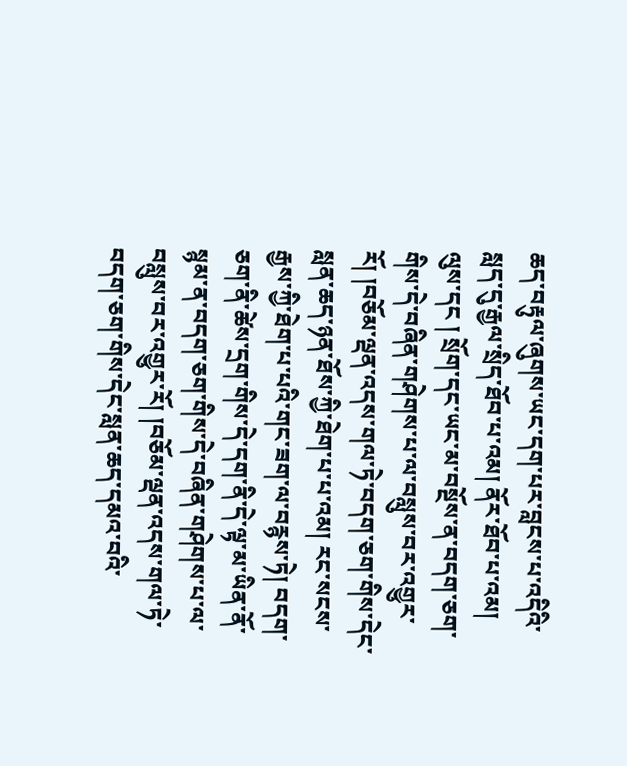ཆད་བརྟུལ་ཞུགས་ཡང་དག་པར་བླངས་པ་འདིའི་སླད་དུ་རྒྱལ་སྲིད་ཐོབ་པ་འམ། ནོར་ཐོབ་པ་འམ། ལུས་དང ། སྲོག་དང་ཡང་མ་བསྔོས་ན་བདག་ཅག་གིས་དེ་བཞིན་གཤེགས་པ་ལ་བསླུས་བར་འགྱུར་རོ། །བཅོམ་ལྡན་འདས་གལ་ཏེ་བདག་ཅག་གིས་དེང་སླན་ཆད་ཉན་ཐོས་ཀྱི་ཐེག་པ་པ་འམ། རང་སངས་རྒྱས་ཀྱི་ཐེག་པ་པའི་གང་ཟག་ལ་བརྙས་ཏེ། བདག་ཅག་ནི་ཚེས་དྲག་གིས་དེ་དག་ནི་དེ་ལྟ་མ་ཡིན་ནོ་སྙམ་ན་བདག་ཅག་གིས་དེ་བཞིན་གཤེགས་པ་ལ་བསླུས་བར་འགྱུར་རོ། །བཅོམ་ལྡན་འདས་གལ་ཏེ་བདག་ཅག་གིས་དེང་སླན་ཆད་དམའ་བའི་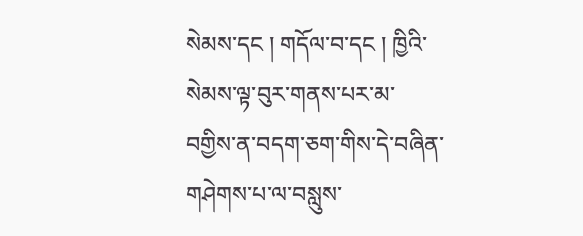སེམས་དང ། གདོལ་བ་དང ། ཁྱིའི་སེམས་ལྟ་བུར་གནས་པར་མ་བགྱིས་ན་བདག་ཅག་གིས་དེ་བཞིན་གཤེགས་པ་ལ་བསླུས་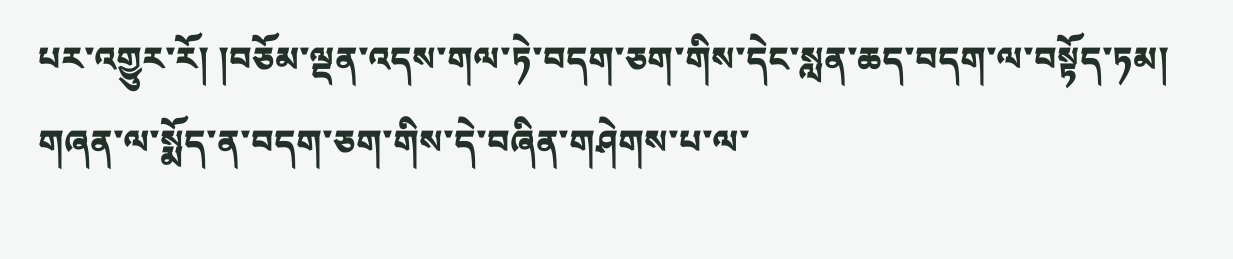པར་འགྱུར་རོ། །བཅོམ་ལྡན་འདས་གལ་ཏེ་བདག་ཅག་གིས་དེང་སླན་ཆད་བདག་ལ་བསྟོད་ཏམ། གཞན་ལ་སྨོད་ན་བདག་ཅག་གིས་དེ་བཞིན་གཤེགས་པ་ལ་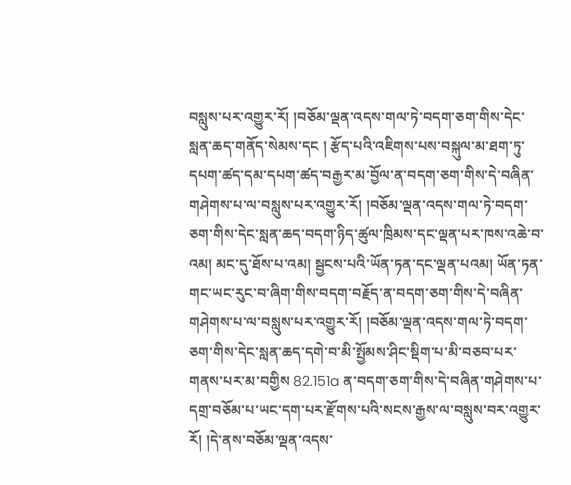བསླུས་པར་འགྱུར་རོ། །བཅོམ་ལྡན་འདས་གལ་ཏེ་བདག་ཅག་གིས་དེང་སླན་ཆད་གནོད་སེམས་དང ། རྩོད་པའི་འཇིགས་པས་བསྐུལ་མ་ཐག་ཏུ་དཔག་ཚད་དམ་དཔག་ཚད་བརྒྱར་མ་བྱོལ་ན་བདག་ཅག་གིས་དེ་བཞིན་གཤེགས་པ་ལ་བསླུས་པར་འགྱུར་རོ། །བཅོམ་ལྡན་འདས་གལ་ཏེ་བདག་ཅག་གིས་དེང་སླན་ཆད་བདག་ཉིད་ཚུལ་ཁྲིམས་དང་ལྡན་པར་ཁས་འཆེ་བ་འམ། མང་དུ་ཐོས་པ་འམ། སྦྱངས་པའི་ཡོན་ཏན་དང་ལྡན་པའམ། ཡོན་ཏན་གང་ཡང་རུང་བ་ཞིག་གིས་བདག་བརྗོད་ན་བདག་ཅག་གིས་དེ་བཞིན་གཤེགས་པ་ལ་བསླུས་པར་འགྱུར་རོ། །བཅོམ་ལྡན་འདས་གལ་ཏེ་བདག་ཅག་གིས་དེང་སླན་ཆད་དགེ་བ་མི་སྤྱོམས་ཤིང་སྡིག་པ་མི་བཅབ་པར་གནས་པར་མ་བགྱིས 82.151a ན་བདག་ཅག་གིས་དེ་བཞིན་གཤེགས་པ་དགྲ་བཅོམ་པ་ཡང་དག་པར་རྫོགས་པའི་སངས་རྒྱས་ལ་བསླུས་བར་འགྱུར་རོ། །དེ་ནས་བཅོམ་ལྡན་འདས་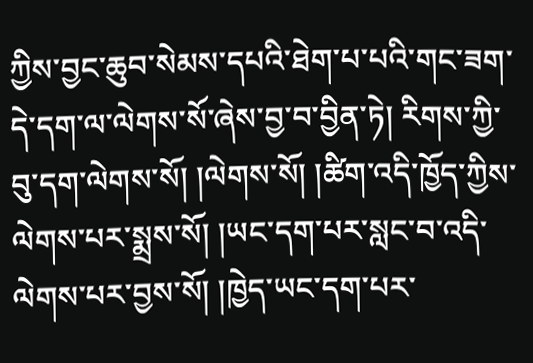ཀྱིས་བྱང་ཆུབ་སེམས་དཔའི་ཐེག་པ་པའི་གང་ཟག་དེ་དག་ལ་ལེགས་སོ་ཞེས་བྱ་བ་བྱིན་ཏེ། རིགས་ཀྱི་བུ་དག་ལེགས་སོ། །ལེགས་སོ། །ཚིག་འདི་ཁྱོད་ཀྱིས་ལེགས་པར་སྨྲས་སོ། །ཡང་དག་པར་སླང་བ་འདི་ལེགས་པར་བྱས་སོ། །ཁྱེད་ཡང་དག་པར་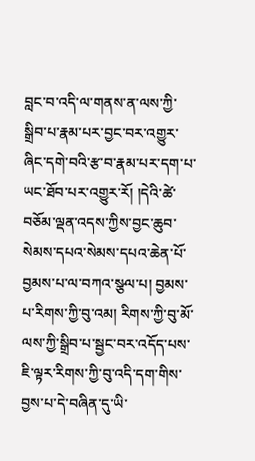བླང་བ་འདི་ལ་གནས་ན་ལས་ཀྱི་སྒྲིབ་པ་རྣམ་པར་བྱང་བར་འགྱུར་ཞིང་དགེ་བའི་རྩ་བ་རྣམ་པར་དག་པ་ཡང་ཐོབ་པར་འགྱུར་རོ། །དེའི་ཚེ་བཅོམ་ལྡན་འདས་ཀྱིས་བྱང་ཆུབ་སེམས་དཔའ་སེམས་དཔའ་ཆེན་པོ་བྱམས་པ་ལ་བཀའ་སྩལ་པ། བྱམས་པ་རིགས་ཀྱི་བུ་འམ། རིགས་ཀྱི་བུ་མོ་ལས་ཀྱི་སྒྲིབ་པ་སྦྱང་བར་འདོད་པས་ཇི་ལྟར་རིགས་ཀྱི་བུ་འདི་དག་གིས་བྱས་པ་དེ་བཞིན་དུ་ཡི་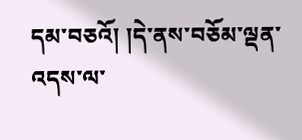དམ་བཅའོ། །དེ་ནས་བཅོམ་ལྡན་འདས་ལ་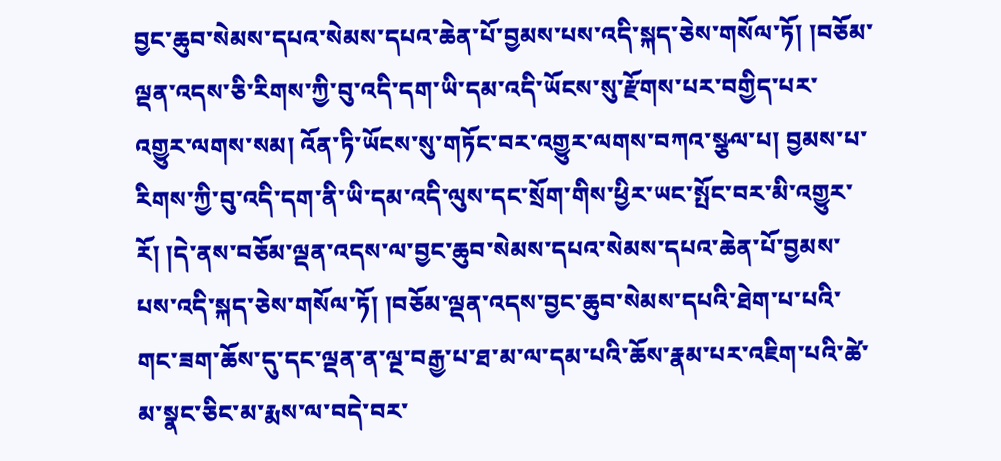བྱང་ཆུབ་སེམས་དཔའ་སེམས་དཔའ་ཆེན་པོ་བྱམས་པས་འདི་སྐད་ཅེས་གསོལ་ཏོ། །བཅོམ་ལྡན་འདས་ཅི་རིགས་ཀྱི་བུ་འདི་དག་ཡི་དམ་འདི་ཡོངས་སུ་རྫོགས་པར་བགྱིད་པར་འགྱུར་ལགས་སམ། འོན་ཏི་ཡོངས་སུ་གཏོང་བར་འགྱུར་ལགས་བཀའ་སྩལ་པ། བྱམས་པ་རིགས་ཀྱི་བུ་འདི་དག་ནི་ཡི་དམ་འདི་ལུས་དང་སྲོག་གིས་ཕྱིར་ཡང་སྤོང་བར་མི་འགྱུར་རོ། །དེ་ནས་བཅོམ་ལྡན་འདས་ལ་བྱང་ཆུབ་སེམས་དཔའ་སེམས་དཔའ་ཆེན་པོ་བྱམས་པས་འདི་སྐད་ཅེས་གསོལ་ཏོ། །བཅོམ་ལྡན་འདས་བྱང་ཆུབ་སེམས་དཔའི་ཐེག་པ་པའི་གང་ཟག་ཆོས་དུ་དང་ལྡན་ན་ལྔ་བརྒྱ་པ་ཐ་མ་ལ་དམ་པའི་ཆོས་རྣམ་པར་འཇིག་པའི་ཚེ་མ་སྣང་ཅིང་མ་རྨས་ལ་བདེ་བར་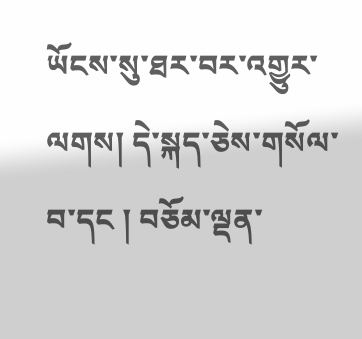ཡོངས་སུ་ཐར་བར་འགྱུར་ལགས། དེ་སྐད་ཅེས་གསོལ་བ་དང ། བཅོམ་ལྡན་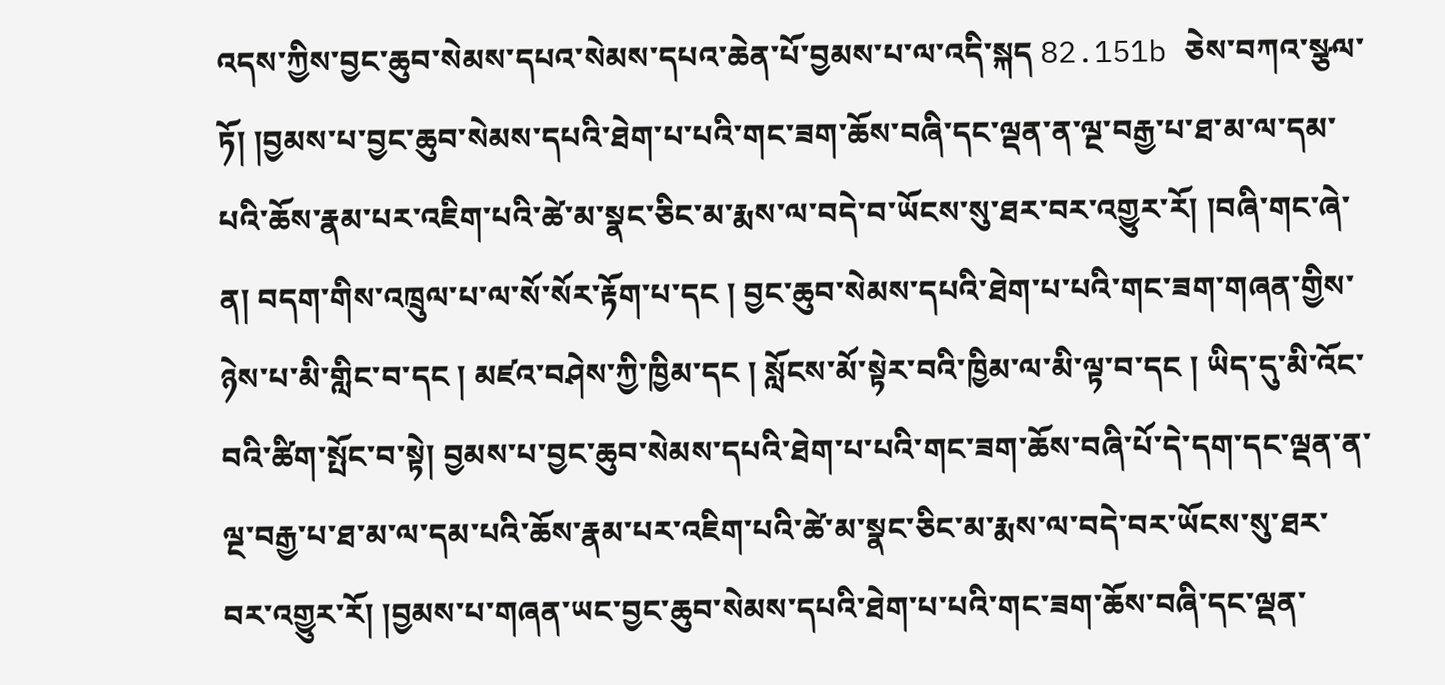འདས་ཀྱིས་བྱང་ཆུབ་སེམས་དཔའ་སེམས་དཔའ་ཆེན་པོ་བྱམས་པ་ལ་འདི་སྐད 82.151b ཅེས་བཀའ་སྩལ་ཏོ། །བྱམས་པ་བྱང་ཆུབ་སེམས་དཔའི་ཐེག་པ་པའི་གང་ཟག་ཆོས་བཞི་དང་ལྡན་ན་ལྔ་བརྒྱ་པ་ཐ་མ་ལ་དམ་པའི་ཆོས་རྣམ་པར་འཇིག་པའི་ཚེ་མ་སྣང་ཅིང་མ་རྨས་ལ་བདེ་བ་ཡོངས་སུ་ཐར་བར་འགྱུར་རོ། །བཞི་གང་ཞེ་ན། བདག་གིས་འཁྲུལ་པ་ལ་སོ་སོར་རྟོག་པ་དང ། བྱང་ཆུབ་སེམས་དཔའི་ཐེག་པ་པའི་གང་ཟག་གཞན་གྱིས་ཉེས་པ་མི་གླིང་བ་དང ། མཛའ་བཤེས་ཀྱི་ཁྱིམ་དང ། སློངས་མོ་སྟེར་བའི་ཁྱིམ་ལ་མི་ལྟ་བ་དང ། ཡིད་དུ་མི་འོང་བའི་ཚིག་སྤོང་བ་སྟེ། བྱམས་པ་བྱང་ཆུབ་སེམས་དཔའི་ཐེག་པ་པའི་གང་ཟག་ཆོས་བཞི་པོ་དེ་དག་དང་ལྡན་ན་ལྔ་བརྒྱ་པ་ཐ་མ་ལ་དམ་པའི་ཆོས་རྣམ་པར་འཇིག་པའི་ཚེ་མ་སྣང་ཅིང་མ་རྨས་ལ་བདེ་བར་ཡོངས་སུ་ཐར་བར་འགྱུར་རོ། །བྱམས་པ་གཞན་ཡང་བྱང་ཆུབ་སེམས་དཔའི་ཐེག་པ་པའི་གང་ཟག་ཆོས་བཞི་དང་ལྡན་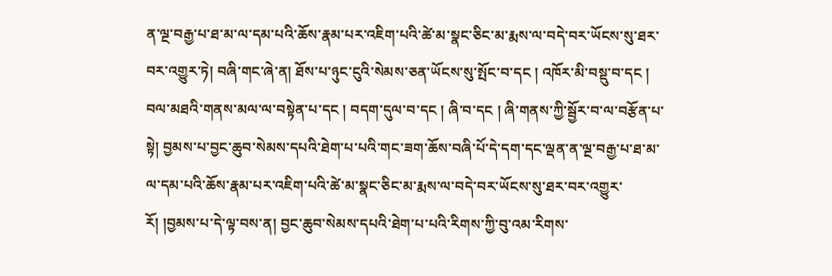ན་ལྔ་བརྒྱ་པ་ཐ་མ་ལ་དམ་པའི་ཆོས་རྣམ་པར་འཇིག་པའི་ཚེ་མ་སྣང་ཅིང་མ་རྨས་ལ་བདེ་བར་ཡོངས་སུ་ཐར་བར་འགྱུར་ཏེ། བཞི་གང་ཞེ་ན། ཐོས་པ་ཉུང་ངུའི་སེམས་ཅན་ཡོངས་སུ་སྤོང་བ་དང ། འཁོར་མི་བསྡུ་བ་དང ། བལ་མཐའི་གནས་མལ་ལ་བསྟེན་པ་དང ། བདག་དུལ་བ་དང ། ཞི་བ་དང ། ཞི་གནས་ཀྱི་སྦྱོར་བ་ལ་བརྩོན་པ་སྟེ། བྱམས་པ་བྱང་ཆུབ་སེམས་དཔའི་ཐེག་པ་པའི་གང་ཟག་ཆོས་བཞི་པོ་དེ་དག་དང་ལྡན་ན་ལྔ་བརྒྱ་པ་ཐ་མ་ལ་དམ་པའི་ཆོས་རྣམ་པར་འཇིག་པའི་ཚེ་མ་སྣང་ཅིང་མ་རྨས་ལ་བདེ་བར་ཡོངས་སུ་ཐར་བར་འགྱུར་རོ། །བྱམས་པ་དེ་ལྟ་བས་ན། བྱང་ཆུབ་སེམས་དཔའི་ཐེག་པ་པའི་རིགས་ཀྱི་བུ་འམ་རིགས་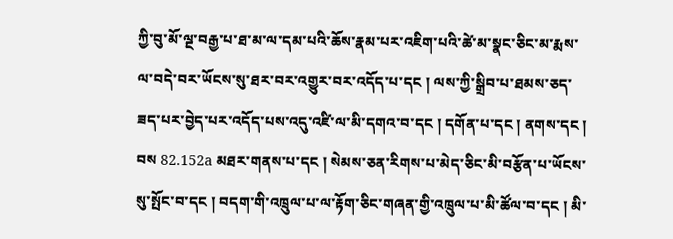ཀྱི་བུ་མོ་ལྔ་བརྒྱ་པ་ཐ་མ་ལ་དམ་པའི་ཆོས་རྣམ་པར་འཇིག་པའི་ཚེ་མ་སྣང་ཅིང་མ་རྨས་ལ་བདེ་བར་ཡོངས་སུ་ཐར་བར་འགྱུར་བར་འདོད་པ་དང ། ལས་ཀྱི་སྒྲིབ་པ་ཐམས་ཅད་ཟད་པར་བྱེད་པར་འདོད་པས་འདུ་འཛི་ལ་མི་དགའ་བ་དང ། དགོན་པ་དང ། ནགས་དང ། བས 82.152a མཐར་གནས་པ་དང ། སེམས་ཅན་རིགས་པ་མེད་ཅིང་མི་བརྩོན་པ་ཡོངས་སུ་སྤོང་བ་དང ། བདག་གི་འཁྲུལ་པ་ལ་རྟོག་ཅིང་གཞན་གྱི་འཁྲུལ་པ་མི་ཚོལ་བ་དང ། མི་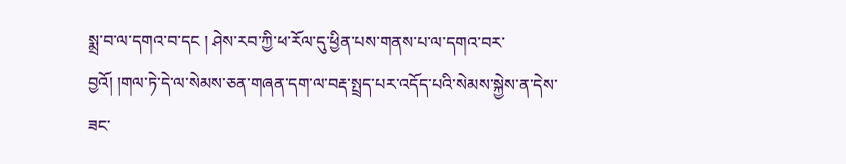སྨྲ་བ་ལ་དགའ་བ་དང ། ཤེས་རབ་ཀྱི་ཕ་རོལ་དུ་ཕྱིན་པས་གནས་པ་ལ་དགའ་བར་བྱའོ། །གལ་ཏེ་དེ་ལ་སེམས་ཅན་གཞན་དག་ལ་བརྡ་སྤྲད་པར་འདོད་པའི་སེམས་སྐྱེས་ན་དེས་ཟང་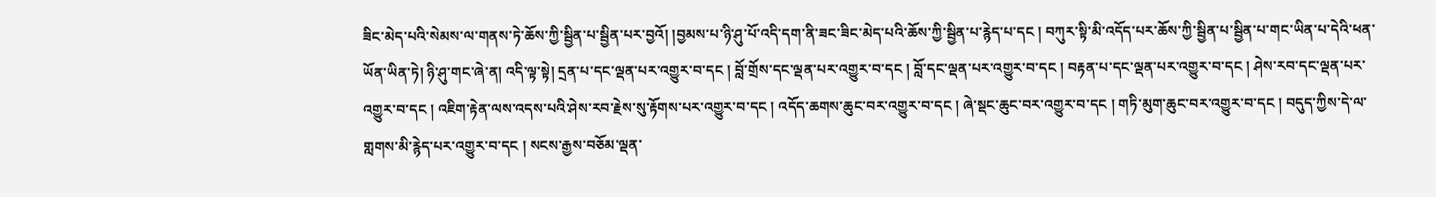ཟིང་མེད་པའི་སེམས་ལ་གནས་ཏེ་ཆོས་ཀྱི་སྦྱིན་པ་སྦྱིན་པར་བྱའོ། །བྱམས་པ་ཉི་ཤུ་པོ་འདི་དག་ནི་ཟང་ཟིང་མེད་པའི་ཆོས་ཀྱི་སྦྱིན་པ་རྙེད་པ་དང ། བཀུར་སྟི་མི་འདོད་པར་ཆོས་ཀྱི་སྦྱིན་པ་སྦྱིན་པ་གང་ཡིན་པ་དེའི་ཕན་ཡོན་ཡིན་ཏེ། ཉི་ཤུ་གང་ཞེ་ན། འདི་ལྟ་སྟེ། དྲན་པ་དང་ལྡན་པར་འགྱུར་བ་དང ། བློ་གྲོས་དང་ལྡན་པར་འགྱུར་བ་དང ། བློ་དང་ལྡན་པར་འགྱུར་བ་དང ། བརྟན་པ་དང་ལྡན་པར་འགྱུར་བ་དང ། ཤེས་རབ་དང་ལྡན་པར་འགྱུར་བ་དང ། འཇིག་རྟེན་ལས་འདས་པའི་ཤེས་རབ་རྗེས་སུ་རྟོགས་པར་འགྱུར་བ་དང ། འདོད་ཆགས་ཆུང་བར་འགྱུར་བ་དང ། ཞེ་སྡང་ཆུང་བར་འགྱུར་བ་དང ། གཏི་མུག་ཆུང་བར་འགྱུར་བ་དང ། བདུད་ཀྱིས་དེ་ལ་གླགས་མི་རྙེད་པར་འགྱུར་བ་དང ། སངས་རྒྱས་བཅོམ་ལྡན་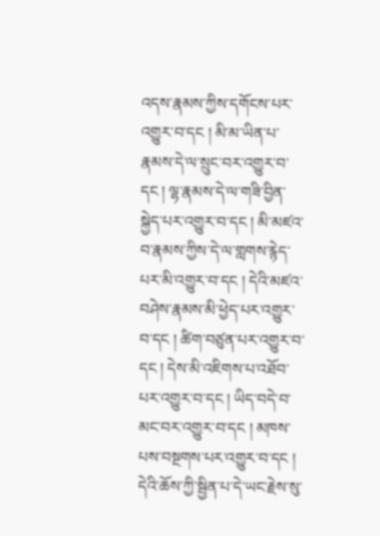འདས་རྣམས་ཀྱིས་དགོངས་པར་འགྱུར་བ་དང ། མི་མ་ཡིན་པ་རྣམས་དེ་ལ་སྲུང་བར་འགྱུར་བ་དང ། ལྷ་རྣམས་དེ་ལ་གཟི་བྱིན་སྐྱེད་པར་འགྱུར་བ་དང ། མི་མཛའ་བ་རྣམས་ཀྱིས་དེ་ལ་གླགས་རྙེད་པར་མི་འགྱུར་བ་དང ། དེའི་མཛའ་བཤེས་རྣམས་མི་ཕྱེད་པར་འགྱུར་བ་དང ། ཚིག་བཙུན་པར་འགྱུར་བ་དང ། དེས་མི་འཇིགས་པ་འཐོབ་པར་འགྱུར་བ་དང ། ཡིད་བདེ་བ་མང་བར་འགྱུར་བ་དང ། མཁས་པས་བསྔགས་པར་འགྱུར་བ་དང ། དེའི་ཆོས་ཀྱི་སྦྱིན་པ་དེ་ཡང་རྗེས་སུ་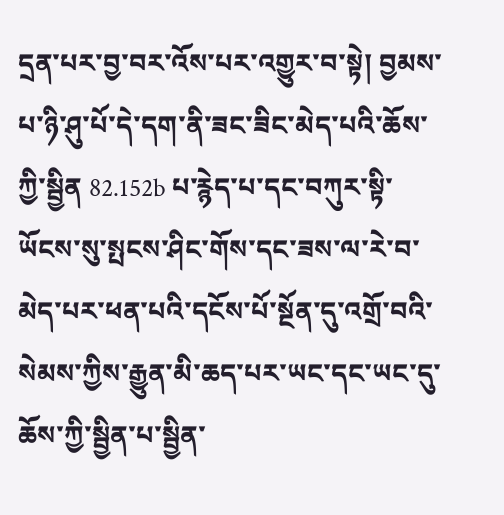དྲན་པར་བྱ་བར་འོས་པར་འགྱུར་བ་སྟེ། བྱམས་པ་ཉི་ཤུ་པོ་དེ་དག་ནི་ཟང་ཟིང་མེད་པའི་ཆོས་ཀྱི་སྦྱིན 82.152b པ་རྙེད་པ་དང་བཀུར་སྟི་ཡོངས་སུ་སྤངས་ཤིང་གོས་དང་ཟས་ལ་རེ་བ་མེད་པར་ཕན་པའི་དངོས་པོ་སྔོན་དུ་འགྲོ་བའི་སེམས་ཀྱིས་རྒྱུན་མི་ཆད་པར་ཡང་དང་ཡང་དུ་ཆོས་ཀྱི་སྦྱིན་པ་སྦྱིན་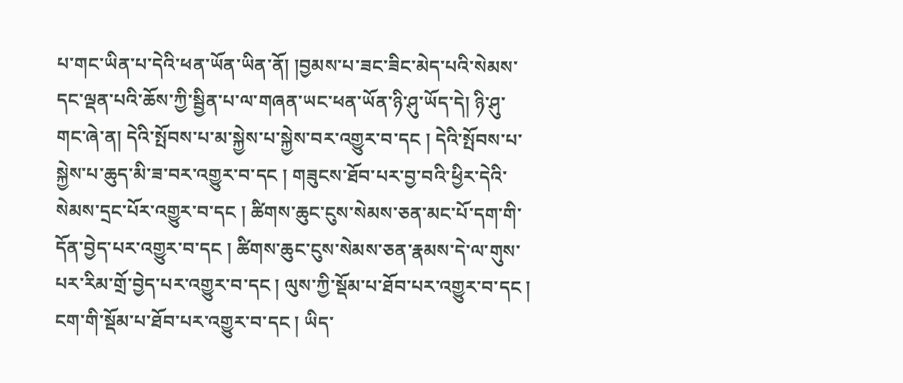པ་གང་ཡིན་པ་དེའི་ཕན་ཡོན་ཡིན་ནོ། །བྱམས་པ་ཟང་ཟིང་མེད་པའི་སེམས་དང་ལྡན་པའི་ཆོས་ཀྱི་སྦྱིན་པ་ལ་གཞན་ཡང་ཕན་ཡོན་ཉི་ཤུ་ཡོད་དེ། ཉི་ཤུ་གང་ཞེ་ན། དེའི་སྤོབས་པ་མ་སྐྱེས་པ་སྐྱེས་བར་འགྱུར་བ་དང ། དེའི་སྤོབས་པ་སྐྱེས་པ་ཆུད་མི་ཟ་བར་འགྱུར་བ་དང ། གཟུངས་ཐོབ་པར་བྱ་བའི་ཕྱིར་དེའི་སེམས་དྲང་པོར་འགྱུར་བ་དང ། ཚིགས་ཆུང་ངུས་སེམས་ཅན་མང་པོ་དག་གི་དོན་བྱེད་པར་འགྱུར་བ་དང ། ཚིགས་ཆུང་ངུས་སེམས་ཅན་རྣམས་དེ་ལ་གུས་པར་རིམ་གྲོ་བྱེད་པར་འགྱུར་བ་དང ། ལུས་ཀྱི་སྡོམ་པ་ཐོབ་པར་འགྱུར་བ་དང ། ངག་གི་སྡོམ་པ་ཐོབ་པར་འགྱུར་བ་དང ། ཡིད་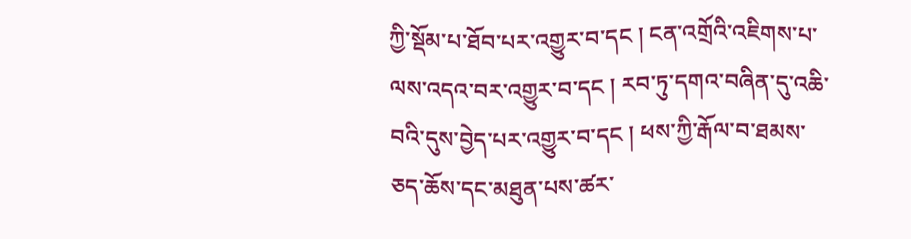ཀྱི་སྡོམ་པ་ཐོབ་པར་འགྱུར་བ་དང ། ངན་འགྲོའི་འཇིགས་པ་ལས་འདའ་བར་འགྱུར་བ་དང ། རབ་ཏུ་དགའ་བཞིན་དུ་འཆི་བའི་དུས་བྱེད་པར་འགྱུར་བ་དང ། ཕས་ཀྱི་རྒོལ་བ་ཐམས་ཅད་ཆོས་དང་མཐུན་པས་ཚར་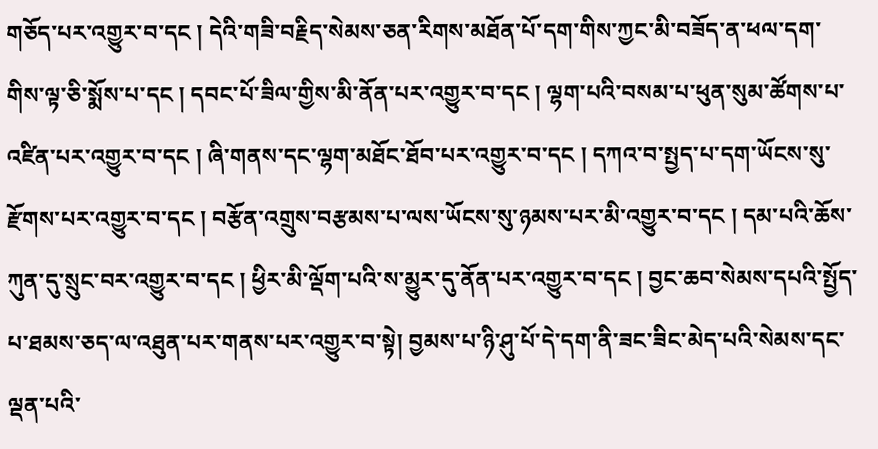གཅོད་པར་འགྱུར་བ་དང ། དེའི་གཟི་བརྗིད་སེམས་ཅན་རིགས་མཐོན་པོ་དག་གིས་ཀྱང་མི་བཟོད་ན་ཕལ་དག་གིས་ལྟ་ཅི་སྨོས་པ་དང ། དབང་པོ་ཟིལ་གྱིས་མི་ནོན་པར་འགྱུར་བ་དང ། ལྷག་པའི་བསམ་པ་ཕུན་སུམ་ཚོགས་པ་འཛིན་པར་འགྱུར་བ་དང ། ཞི་གནས་དང་ལྷག་མཐོང་ཐོབ་པར་འགྱུར་བ་དང ། དཀའ་བ་སྤྱད་པ་དག་ཡོངས་སུ་རྫོགས་པར་འགྱུར་བ་དང ། བརྩོན་འགྲུས་བརྩམས་པ་ལས་ཡོངས་སུ་ཉམས་པར་མི་འགྱུར་བ་དང ། དམ་པའི་ཆོས་ཀུན་དུ་སྲུང་བར་འགྱུར་བ་དང ། ཕྱིར་མི་ལྡོག་པའི་ས་མྱུར་དུ་ནོན་པར་འགྱུར་བ་དང ། བྱང་ཆབ་སེམས་དཔའི་སྤྱོད་པ་ཐམས་ཅད་ལ་འཐུན་པར་གནས་པར་འགྱུར་བ་སྟེ། བྱམས་པ་ཉི་ཤུ་པོ་དེ་དག་ནི་ཟང་ཟིང་མེད་པའི་སེམས་དང་ལྡན་པའི་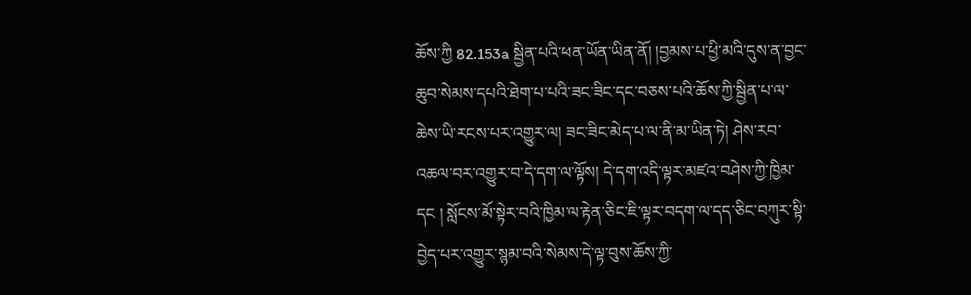ཆོས་ཀྱི 82.153a སྦྱིན་པའི་ཕན་ཡོན་ཡིན་ནོ། །བྱམས་པ་ཕྱི་མའི་དུས་ན་བྱང་ཆུབ་སེམས་དཔའི་ཐེག་པ་པའི་ཟང་ཟིང་དང་བཅས་པའི་ཆོས་ཀྱི་སྦྱིན་པ་ལ་ཆེས་ཡི་རངས་པར་འགྱུར་ལ། ཟང་ཟིང་མེད་པ་ལ་ནི་མ་ཡིན་ཏེ། ཤེས་རབ་འཆལ་བར་འགྱུར་བ་དེ་དག་ལ་ལྟོས། དེ་དག་འདི་ལྟར་མཛའ་བཤེས་ཀྱི་ཁྱིམ་དང ། སློངས་མོ་སྟེར་བའི་ཁྱིམ་ལ་རྟེན་ཅིང་ཇི་ལྟར་བདག་ལ་དད་ཅིང་བཀུར་སྟི་བྱེད་པར་འགྱུར་སྙམ་བའི་སེམས་དེ་ལྟ་བུས་ཆོས་ཀྱི་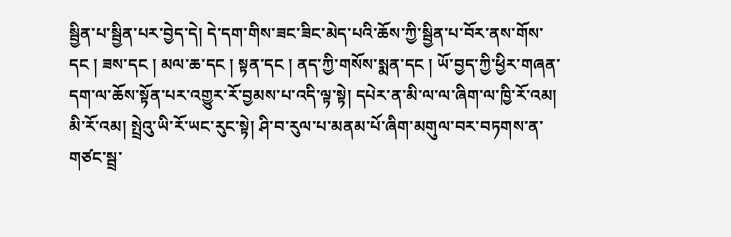སྦྱིན་པ་སྦྱིན་པར་བྱེད་དེ། དེ་དག་གིས་ཟང་ཟིང་མེད་པའི་ཆོས་ཀྱི་སྦྱིན་པ་བོར་ནས་གོས་དང ། ཟས་དང ། མལ་ཆ་དང ། སྟན་དང ། ནད་ཀྱི་གསོས་སྨན་དང ། ཡོ་བྱད་ཀྱི་ཕྱིར་གཞན་དག་ལ་ཆོས་སྟོན་པར་འགྱུར་རོ་བྱམས་པ་འདི་ལྟ་སྟེ། དཔེར་ན་མི་ལ་ལ་ཞིག་ལ་ཁྱི་རོ་འམ། མི་རོ་འམ། སྤྲེའུ་ཡི་རོ་ཡང་རུང་སྟེ། ཤི་བ་རུལ་པ་མནམ་པོ་ཞིག་མགུལ་བར་བཏགས་ན་གཙང་སྦྲ་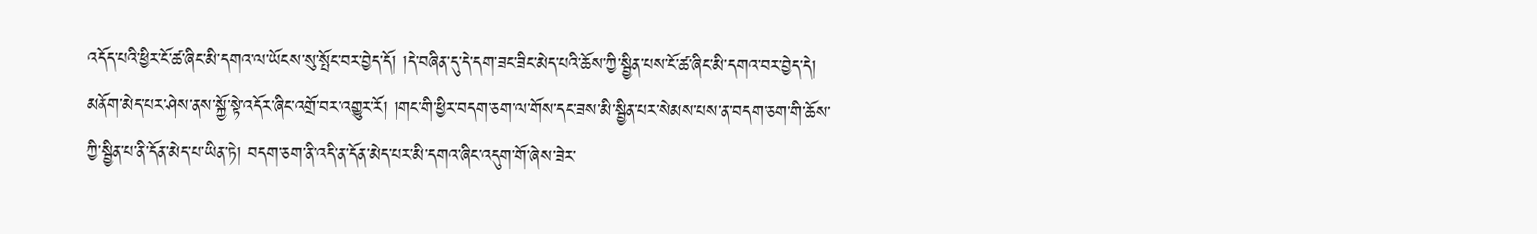འདོད་པའི་ཕྱིར་ངོ་ཚ་ཞིང་མི་དགའ་ལ་ཡོངས་སུ་སྤོང་བར་བྱེད་དོ། །དེ་བཞིན་དུ་དེ་དག་ཟང་ཟིང་མེད་པའི་ཆོས་ཀྱི་སྦྱིན་པས་ངོ་ཚ་ཞིང་མི་དགའ་བར་བྱེད་དེ། མནོག་མེད་པར་ཤེས་ནས་སྐྱོ་སྟེ་འདོར་ཞིང་འགྲོ་བར་འགྱུར་རོ། །གང་གི་ཕྱིར་བདག་ཅག་ལ་གོས་དང་ཟས་མི་སྦྱིན་པར་སེམས་པས་ན་བདག་ཅག་གི་ཆོས་ཀྱི་སྦྱིན་པ་ནི་དོན་མེད་པ་ཡིན་ཏེ། བདག་ཅག་ནི་འདི་ན་དོན་མེད་པར་མི་དགའ་ཞིང་འདུག་གོ་ཞེས་ཟེར་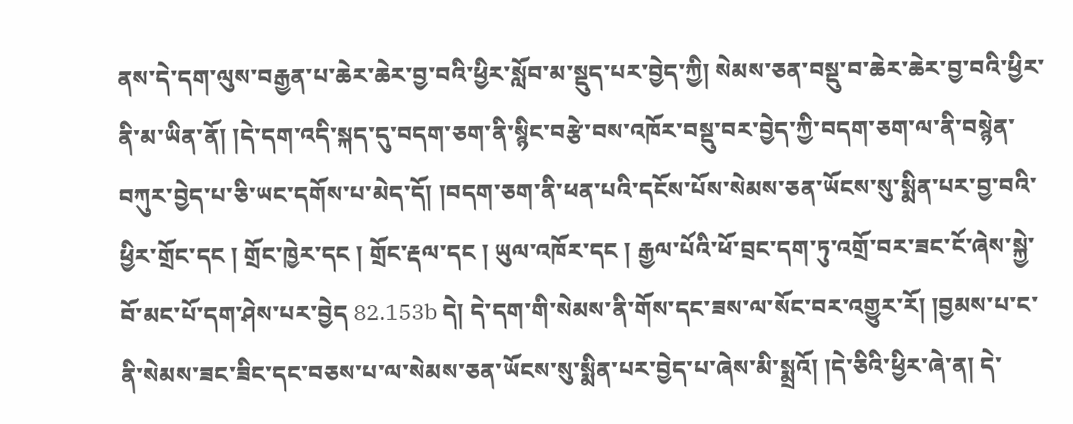ནས་དེ་དག་ལུས་བརྒྱན་པ་ཆེར་ཆེར་བྱ་བའི་ཕྱིར་སློབ་མ་སྡུད་པར་བྱེད་ཀྱི། སེམས་ཅན་བསྡུ་བ་ཆེར་ཆེར་བྱ་བའི་ཕྱིར་ནི་མ་ཡིན་ནོ། །དེ་དག་འདི་སྐད་དུ་བདག་ཅག་ནི་སྙིང་བརྩེ་བས་འཁོར་བསྡུ་བར་བྱེད་ཀྱི་བདག་ཅག་ལ་ནི་བསྙེན་བཀུར་བྱེད་པ་ཅི་ཡང་དགོས་པ་མེད་དོ། །བདག་ཅག་ནི་ཕན་པའི་དངོས་པོས་སེམས་ཅན་ཡོངས་སུ་སྨིན་པར་བྱ་བའི་ཕྱིར་གྲོང་དང ། གྲོང་ཁྱེར་དང ། གྲོང་རྡལ་དང ། ཡུལ་འཁོར་དང ། རྒྱལ་པོའི་ཕོ་བྲང་དག་ཏུ་འགྲོ་བར་ཟང་ངོ་ཞེས་སྐྱེ་བོ་མང་པོ་དག་ཤེས་པར་བྱེད 82.153b དེ། དེ་དག་གི་སེམས་ནི་གོས་དང་ཟས་ལ་སོང་བར་འགྱུར་རོ། །བྱམས་པ་ང་ནི་སེམས་ཟང་ཟིང་དང་བཅས་པ་ལ་སེམས་ཅན་ཡོངས་སུ་སྨིན་པར་བྱེད་པ་ཞེས་མི་སྨྲའོ། །དེ་ཅིའི་ཕྱིར་ཞེ་ན། དེ་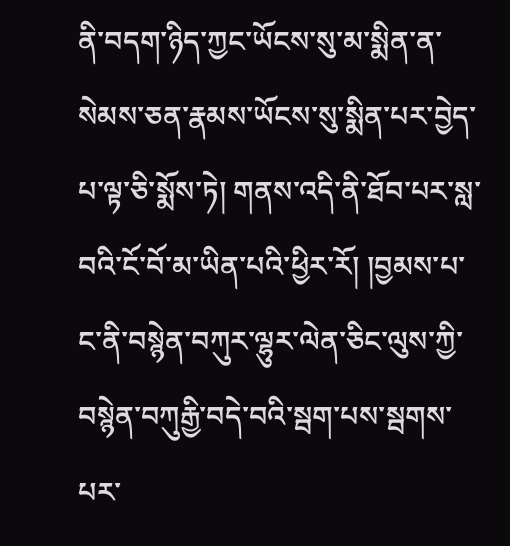ནི་བདག་ཉིད་ཀྱང་ཡོངས་སུ་མ་སྨིན་ན་སེམས་ཅན་རྣམས་ཡོངས་སུ་སྨིན་པར་བྱེད་པ་ལྟ་ཅི་སྨོས་ཏེ། གནས་འདི་ནི་ཐོབ་པར་སླ་བའི་ངོ་བོ་མ་ཡིན་པའི་ཕྱིར་རོ། །བྱམས་པ་ང་ནི་བསྙེན་བཀུར་ལྷུར་ལེན་ཅིང་ལུས་ཀྱི་བསྙེན་བཀུརྒྱི་བདེ་བའི་སྦག་པས་སྦགས་པར་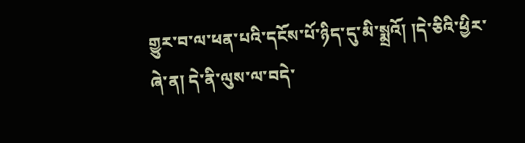གྱུར་བ་ལ་ཕན་པའི་དངོས་པོ་ཉིད་དུ་མི་སྨྲའོ། །དེ་ཅིའི་ཕྱིར་ཞེ་ན། དེ་ནི་ལུས་ལ་བདེ་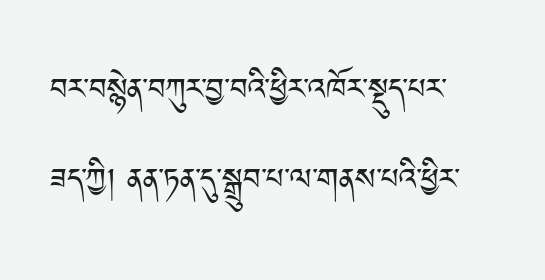བར་བསྙེན་བཀུར་བྱ་བའི་ཕྱིར་འཁོར་སྡུད་པར་ཟད་ཀྱི། ནན་ཏན་དུ་སྒྲུབ་པ་ལ་གནས་པའི་ཕྱིར་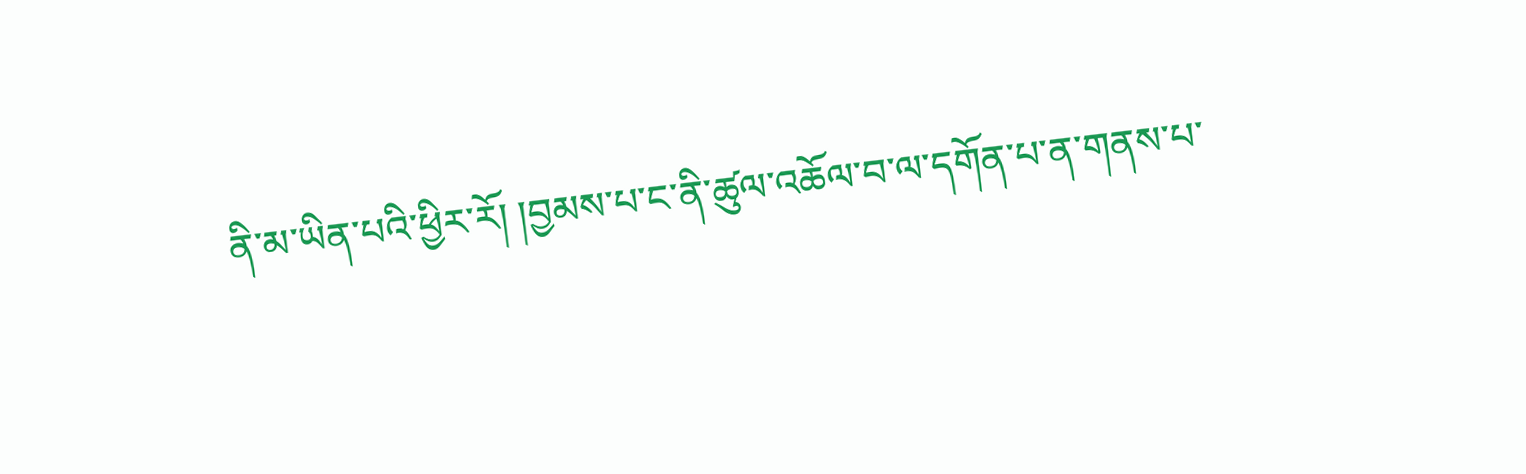ནི་མ་ཡིན་པའི་ཕྱིར་རོ། །བྱམས་པ་ང་ནི་ཚུལ་འཆོལ་བ་ལ་དགོན་པ་ན་གནས་པ་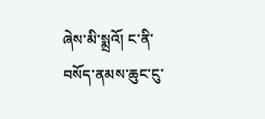ཞེས་མི་སྨྲའོ། ང་ནི་བསོད་ནམས་ཆུང་ངུ་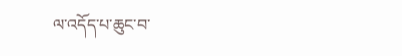ལ་འདོད་པ་ཆུང་བ་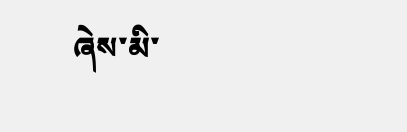ཞེས་མི་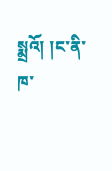སྨྲའོ། །ང་ནི་ཁ་